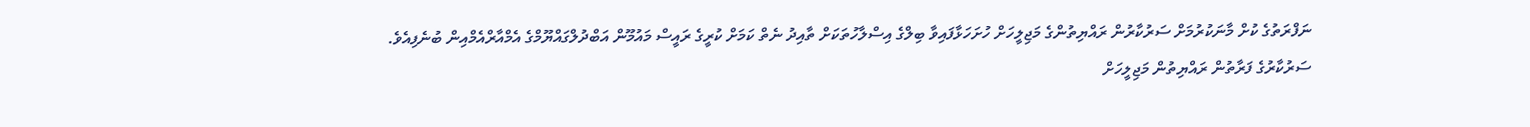ނަފްރަތުގެ ކުށް މާނަކުރުމަށް ސަރުކާރުން ރައްޔިތުންގެ މަޖިލީހަށް ހުށަހަޅާފައިވާ ބިލްގެ އިސްލާހުތަކަށް ތާއިދު ނެތް ކަމަށް ކުރީގެ ރައީސް މައުމޫން އަބްދުލްގައްޔޫމްގެ އެމްއާރްއެމްއިން ބުނެފިއެވެ.
ސަރުކާރުގެ ފަރާތުން ރައްޔިތުން މަޖިލީހަށް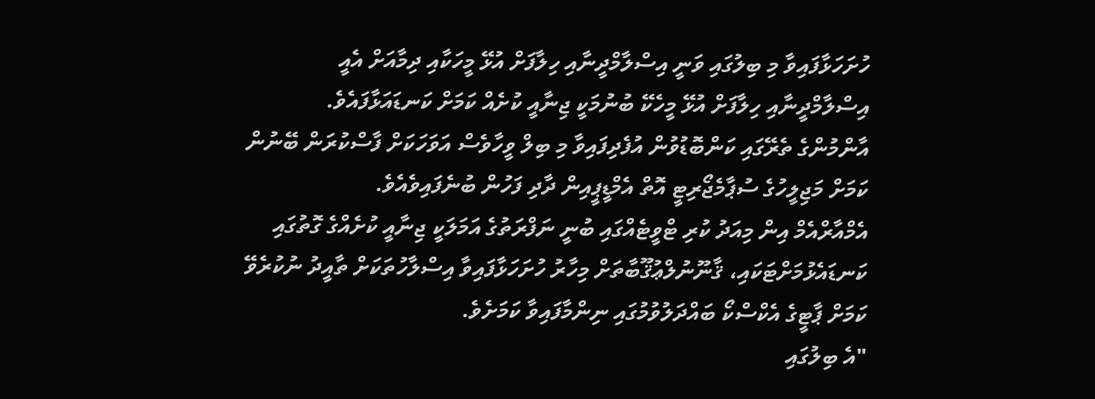ހުށަހަޅާފައިވާ މި ބިލުގައި ވަނީ އިސްލާމްދީނާއި ހިލާފަށް އުޅޭ މީހަކާއި ދިމާއަށް އެއީ އިސްލާމްދީނާއި ހިލާފަށް އުޅޭ މީހެކޭ ބުނުމަކީ ޖިނާއީ ކުށެއް ކަމަށް ކަނޑައަޅާފައެވެ.
އާންމުންގެ ތެރޭގައި ކަންބޮޑުވުން އުފެދިފައިވާ މި ބިލް ވީހާވެސް އަވަހަކަށް ފާސްކުރަން ބޭނުން ކަމަށް މަޖިލީހުގެ ސުޕާމެޖޯރިޓީ އޮތް އެމްޑީޕީއިން ދާދި ފަހުން ބުނެފައިވެއެވެ.
އެމްއާރްއެމް އިން މިއަދު ކުރި ޓްވީޓެއްގައި ބުނީ ނަފްރަތުގެ އަމަލަކީ ޖިނާއީ ކުށެއްގެ ގޮތުގައި ކަނޑައެޅުމަށްޓަކައި، ޤާނޫނުލްޢުޤޫބާތަށް މިހާރު ހުށަހަޅާފައިވާ އިސްލާހުތަކަށް ތާއީދު ނުކުރެވޭ ކަމަށް ޕާޓީގެ އެކްސްކޯ ބައްދަލުވުމުގައި ނިންމާފައިވާ ކަމަށެވެ.
"އެ ބިލުގައި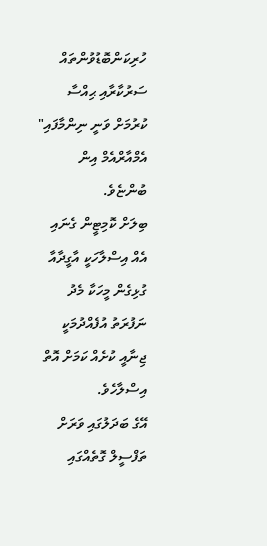ހުރިކަންބޮޑުވުންތައް ސަރުކާރާއި ޙިއްސާ ކުރުމަށް ވަނީ ނިންމާފައި" އެމްއާރްއެމް އިން ބުންޏެވެ.
ބިލަށް ކޮމިޓީން ގެނައި އެއް އިސްލާހަކީ އާގީދާއާ ގުޅިގެން މީހަކާ މެދު ނަފުރަތު އުފެއްދުމަކީ ޖިނާއީ ކުށެއް ކަމަށް އޮތް އިސްލާހެވެ.
އޭގެ ބަދަލުގައި ވަރަށް ތަފްސީލް ގޮތެއްގައި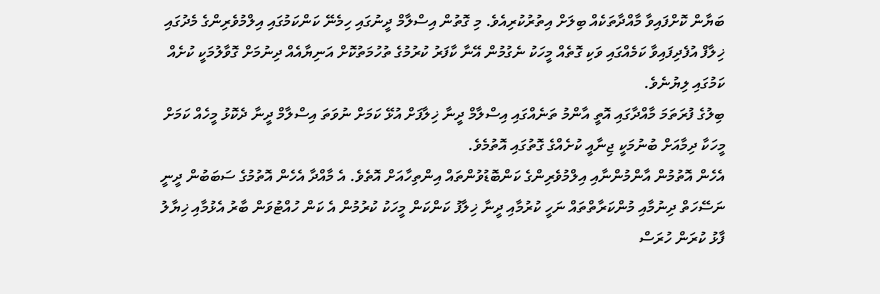ބަޔާން ކޮށްފައިވާ މާއްދާތަކެއް ބިލަށް އިތުރުކުރިއެވެ. މި ގޮތުން އިސްލާމް ދީނުގައި ހިމެނޭ ކަންކަމުގައި އިލްމުވެރިންގެ މެދުގައި ޚިލާފް އުފެދިފައިވާ ކަމެއްގައި ވަކި ގޮތެއް މީހަކު ނެގުމުން އޭނާ ކާފަރު ކުރުމުގެ ތުހުމަތުކޮށް އަނިޔާއެއް ދިނުމަށް ގޮވާލުމަކީ ކުށެއް ކަމުގައި ލިޔުނެވެ.
ބިލުގެ ފުރަތަމަ މާއްދާގައި އޮތީ އާންމު ތަނެއްގައި އިސްލާމް ދީނާ ޚިލާފަށް އުޅޭ ކަމަށް ނުވަތަ އިސްލާމް ދީނާ ދެކޮޅު މީހެއް ކަމަށް މީހަކާ ދިމާއަށް ބުނުމަކީ ޖިނާއީ ކުށެއްގެ ގޮތުގައި އޮތުމެވެ.
އެހެން އޮތުމުން އާންމުންނާއި އިލްމުވެރިންގެ ކަންބޮޑުވުންތައް އިންތިހާއަށް އޮތެވެ. އެ މާއްދާ އެހެން އޮތުމުގެ ސަބަބުން ދީނީ ނަސޭހަތް ދިނުމާއި މުންކަރާތްތައް ނަހީ ކުރުމާއި ދީނާ ޚިލާފު ކަންކަން މީހަކު ކުރުމުން އެ ކަން ހުއްޓުވަން ބާރު އެޅުމާއި ޚިޔާލު ފާޅު ކުރަން ހުރަސް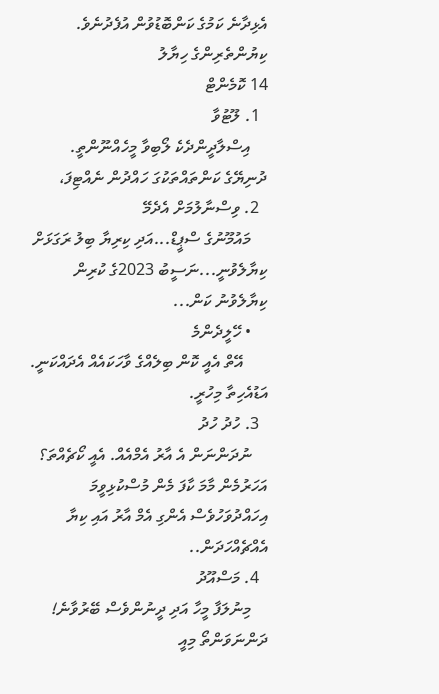އެޅިދާނެ ކަމުގެ ކަންބޮޑުވުން އުފެދުނެވެ.
ކިޔުންތެރިންގެ ހިޔާލު
14 ކޮމެންޓް
  1. ލޫޓުވާ
    އިސްލާދީންދެކެ ލޯބިވާ މީހެއްނޫންތީ. ދުނިޔޭގެ ކަންތައްތަކުގަ ހައްދުން ނެއްޓިފަ،
  2. ވިސްނާލުމަށް އެދެމޭ
    މައުމޫނުގެ ސްޕީޑް...އަދި ކިރިޔާ ބިލު ރަގަޅަށް ކިޔާލެވުނީ...ނަސީބު 2023ގެ ކުރިން ކިޔާލެވުނު ކަން...
    • ހޭލީދެންމެ
      އޭތް އެއީ ކޮން ބިލެއްގެ ވާހަކައެއް އެދައްކަނީ. އަޑުއެހިތާ މިހުރީ.
  3. ހުދު ހުދު
    ނުދަންނަން އެ އާރު އެމްއެއް. އެއީ ކޯޗެއްތަ؟ އަހަރުމެން މާމަ ކާފަ މެން މުސްކުޅިވީމަ އިހައްދުވަހުވެސް އެންގި އެމް އާރު އައި ކިޔާ އެއްޗެއްހަދަން..
  4. މަސްއޫދު
    މިނުލަފާ މީހާ އަދި ދީނުންވެސް ބޭރުވާނެ! ދަންނަވަންތޯ މިއީ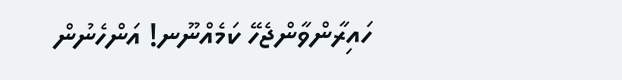ހައިރާންވާންޖެހޭ ކަމެއްނޫނ! އަންހެނުން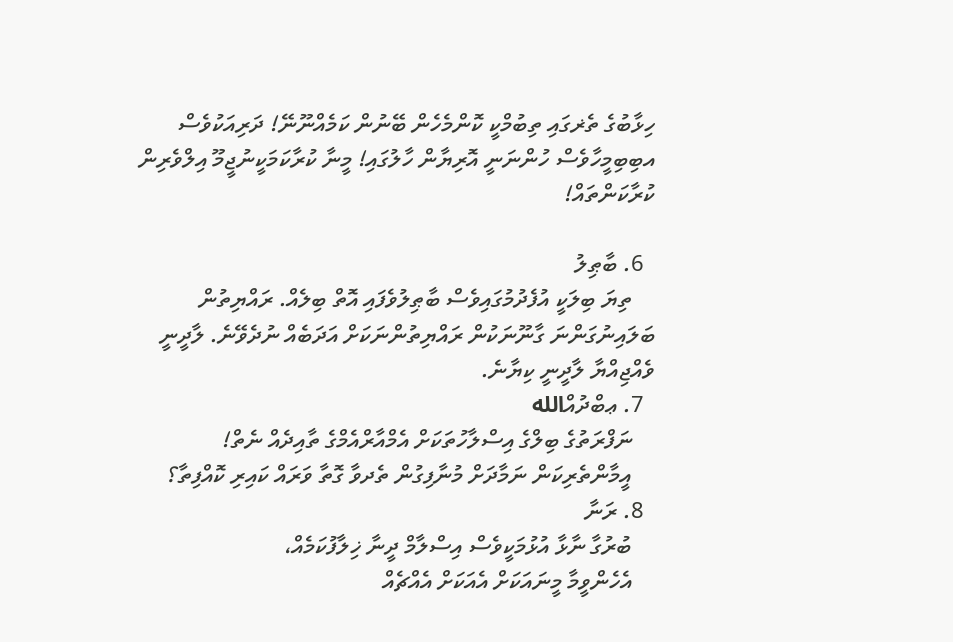ހިޅާބުގެ ތެޜގައި ތިބުމްކީ ކޮންމެހެން ބޭނުން ކަމެއްނޫނޭ! ދަރިއަކުވެސް އބިބިމީހާވެސް ހުންނަނީ އޮރިޔާން ހާލުގައި! މީނާ ކުރާކަމަކީނުޖީމޫ އިލްވެރިން ކުރާކަންތައް!

  6. ބާޠިލު
    ތިޔަ ބިލަކީ އުފެދުމުގައިވެސް ބާޠިލުވެފައި އޮތް ބިލެއް. ރައްޔިތުން ބަލައިނުގަންނަ ގާނޫނަކުން ރައްޔިތުންނަކަށް އަދަބެއް ނުދެވޭނެ. ލާދީނީ ވެއްޖިއްޔާ ލާދީނީ ކިޔާނެ.
  7. ޢބްދުއްالله
    ނަފްރަތުގެ ބިލްގެ އިސްލާހުތަކަށް އެމްއާރްއެމްގެ ތާއިދެއް ނެތް!
    އީމާންތެރިކަން ނަމާދަށް މުނާފިގުން ތެދވާ ގޮތާ ވަރައް ކައިރި ކޮއްފިތާ؟
  8. ރަނާ
    ބުރުގާ ނާޅާ އުޅުމަކީވެސް އިސްލާމް ދީނާ ޚިލާފުކަމެއް،
    އެހެންވީމާ މީނައަކަށް އެއަކަށް އެއްޗެއް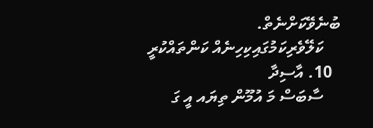ބުނެވޭކަށްނެތް.
    ކަލޭވެރިކަމުގައިކިހިނެއް ކަންތައްކުރީ
  10. އާސިދާ
    ސާބަސް މަ އުމޫން ތިޔައ އީ ގަ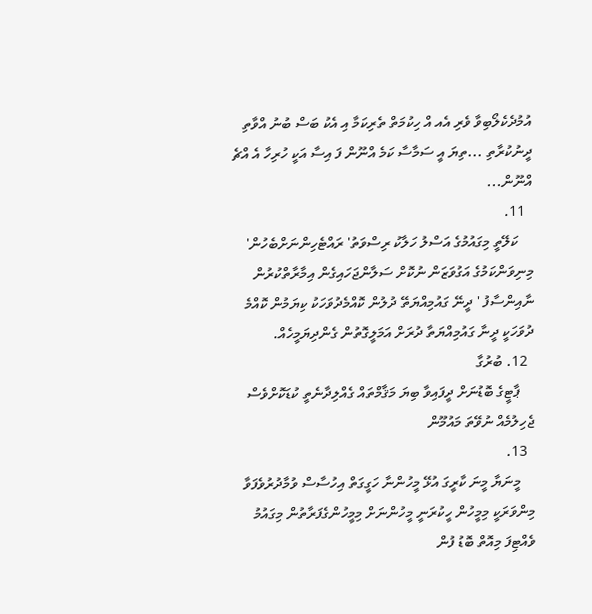އުމުދެކެލޯބިވާ ވެރި އެއ އް ހިކުމަތް ތެރިކަމާ އި އެކު ބަސް ބުނު އްވާތި ދީނުކުރާތި ...ތިޔަ އީ ސަމާސާ ކަމެ އްނޫން ފަ އިސާ އަކީ ހުރިހާ އެ އްޗެ އްނޫން...
  11.
    ކަލޭތީ މިގައުމުގެ އަސްލު ހަލާކު ރިސްވަތު' ރައްޓެހިންނަށްބެހުން' މިނިވަންކަމުގެ އަގުވަޒަން ނުކޮށް ސަލާންޖަހައިގެން އިމާރާތްކުރުން ނާއިންސާފު ' ދީނޭ ގައުމިއްޔަތޭ ދުލުން ކޮއްމެދުވަހަކު ކިޔަމުން ކޮއްމެ ދުވަހަކީ ދީނާ ގައުމިއްޔަތާ ދުރަށް އަމަލީގޮތުން ގެންދިޔަމީހެއް.
  12. ބުރުގާ
    ޕާޓީގެ ބޮޑުނަށް ދީފައިވާ ބިޔަ މަޤާމްތައް ގެއްލިދާނެތީ ކުޑަކޮށްވެސް ޖެހިލުމެއް ނުވޭތަ މައުމޫން
  13.
    މީނަޔާ މީނަ ކާރީގަ އުޅޭ މީހުންނާ ހަގީގަތް އިހުސާސް ވުމާދުރުވެފަވާ މިންވަރަކީ މިމީހުން ހީކުރަނީ މީހުންނަށް މިމީހުންގެފަރާތުން މިގައުމު ވެއްޓިފަ މިއޮތް ބޮޑު ފުން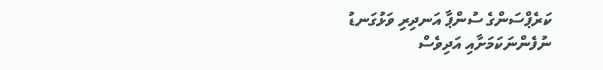ކަރެޕްސަންގެ ސުންޕާ އަނދިރި ވަޅުގަނޑު ނުފެންނަކަމަށާއި އަދިވެސް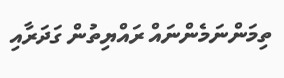ތިމަންނަމެންނައް ރައްޔިތުން ގަދަރާއި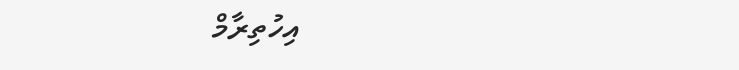އިހުތިރާމް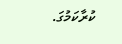ކުރާކަމުގަ.